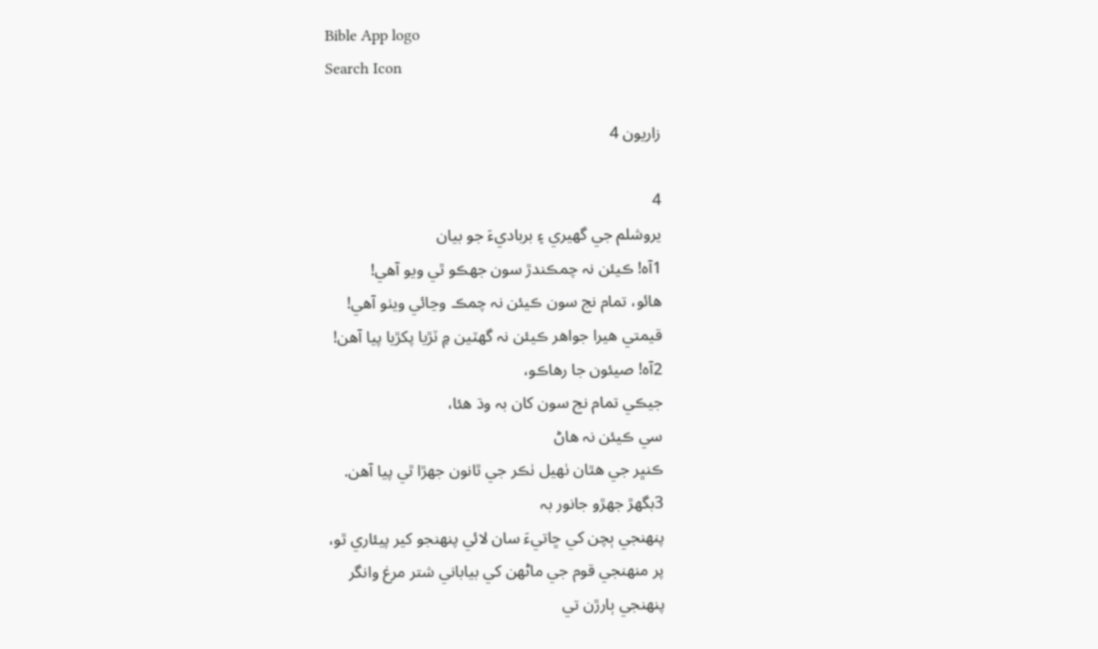Bible App logo
Search Icon

زاريون 4

4
يروشلم جي گھيري ۽ برباديءَ جو بيان
1آہ! ڪيئن نہ چمڪندڙ سون جھڪو ٿي ويو آهي!
هائو، تمام نج سون ڪيئن نہ چمڪ وڃائي ويٺو آهي!
قيمتي هيرا جواهر ڪيئن نہ گھٽين ۾ ٽڙيا پکڙيا پيا آهن!
2آہ! صيئون جا رهاڪو،
جيڪي تمام نج سون کان بہ وڌ هئا،
سي ڪيئن نہ هاڻ
ڪنڀر جي هٿان ٺهيل ٺڪر جي ٿانون جهڙا ٿي پيا آهن.
3بگھڙ جهڙو جانور بہ
پنهنجي ٻچن کي ڇاتيءَ سان لائي پنهنجو کير پيئاري ٿو،
پر منهنجي قوم جي ماڻهن کي بياباني شتر مرغ وانگر
پنهنجي ٻارڙن تي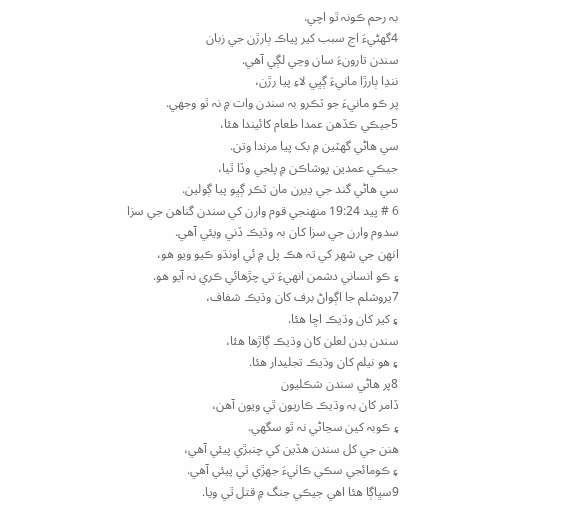بہ رحم ڪونہ ٿو اچي.
4گھڻيءَ اڃ سبب کير پياڪ ٻارڙن جي زبان
سندن تارونءَ سان وڃي لڳي آهي.
ننڍا ٻارڙا مانيءَ ڳڀي لاءِ پيا رڙن،
پر ڪو مانيءَ جو ٽڪرو بہ سندن وات ۾ نہ ٿو وجھي.
5جيڪي ڪڏهن عمدا طعام کائيندا هئا،
سي هاڻي گھٽين ۾ بک پيا مرندا وتن.
جيڪي عمدين پوشاڪن ۾ پلجي وڏا ٿيا،
سي هاڻي گند جي ڍيرن مان ٽڪر ڳڀو پيا ڳولين.
6 # پيد 19:24 منهنجي قوم وارن کي سندن گناهن جي سزا
سدوم وارن جي سزا کان بہ وڌيڪ ڏني ويئي آهي.
انهن جي شهر کي تہ هڪ پل ۾ ئي اونڌو ڪيو ويو هو،
۽ ڪو انساني دشمن انهيءَ تي چڙهائي ڪري نہ آيو هو.
7يروشلم جا اڳواڻ برف کان وڌيڪ شفاف،
۽ کير کان وڌيڪ اڇا هئا.
سندن بدن لعلن کان وڌيڪ ڳاڙها هئا،
۽ هو نيلم کان وڌيڪ تجليدار هئا.
8پر هاڻي سندن شڪليون
ڏامر کان بہ وڌيڪ ڪاريون ٿي ويون آهن،
۽ ڪوبہ کين سڃاڻي نہ ٿو سگھي.
هنن جي کل سندن هڏين کي چنبڙي پيئي آهي،
۽ ڪومائجي سڪي ڪاٺيءَ جهڙي ٿي پيئي آهي.
9سڀاڳا هئا اهي جيڪي جنگ ۾ قتل ٿي ويا.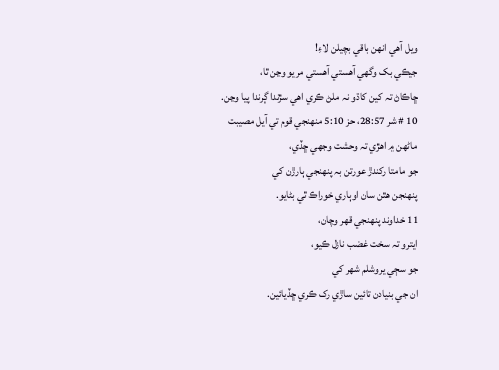ويل آهي انهن باقي بچيلن لاءِ!
جيڪي بک وگھي آهستي آهستي مريو وڃن ٿا،
ڇاڪاڻ تہ کين کاڌو نہ ملڻ ڪري اهي سڙندا ڳرندا پيا وڃن.
10 # شر 28:57، حز 5:10 منهنجي قوم تي آيل مصيبت
ماڻهن ۾ اهڙي تہ وحشت وجھي ڇڏي،
جو مامتا رکندڙ عورتن بہ پنهنجي ٻارڙن کي
پنهنجن هٿن سان اوٻاري خوراڪ ٿي بڻايو.
11 خداوند پنهنجي قهر وچان،
ايترو تہ سخت غضب نازل ڪيو،
جو سڄي يروشلم شهر کي
ان جي بنيادن تائين ساڙي رک ڪري ڇڏيائين.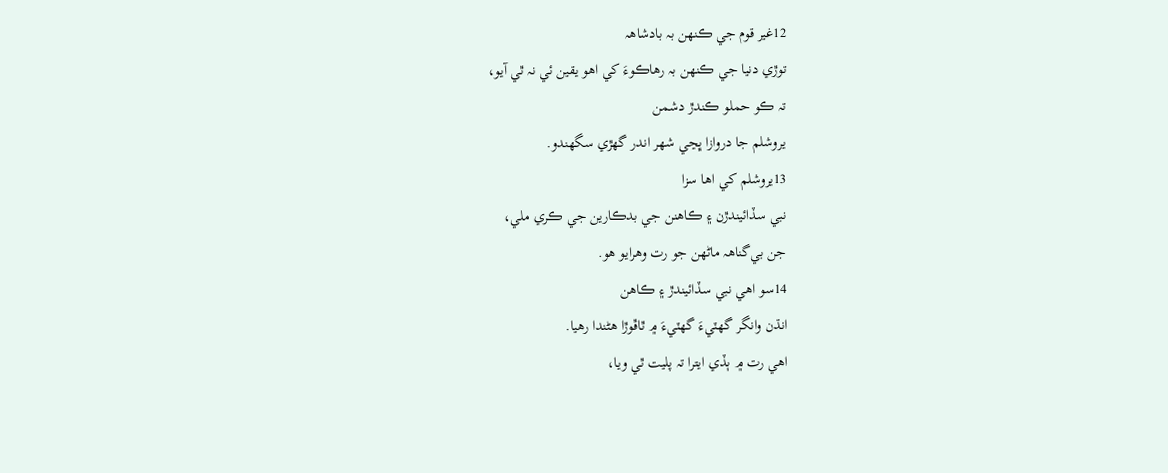12غير قوم جي ڪنهن بہ بادشاهہ
توڙي دنيا جي ڪنهن بہ رهاڪوءَ کي اهو يقين ئي نہ ٿي آيو،
تہ ڪو حملو ڪندڙ دشمن
يروشلم جا دروازا ڀڃي شهر اندر گھڙي سگھندو.
13يروشلم کي اها سزا
نبي سڏائيندڙن ۽ ڪاهنن جي بدڪارين جي ڪري ملي،
جن بي‌گناهہ ماڻهن جو رت وهرايو هو.
14سو اهي نبي سڏائيندڙ ۽ ڪاهن
انڌن وانگر گھٽيءَ گھٽيءَ ۾ ٿاڦوڙا هڻندا رهيا.
اهي رت ۾ ٻڏي ايترا تہ پليت ٿي ويا،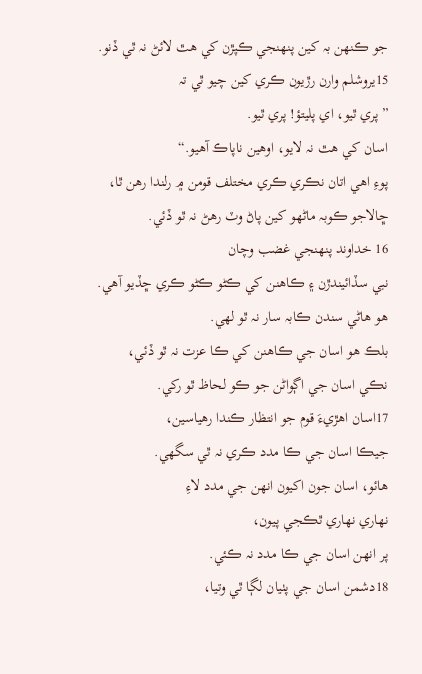جو ڪنهن بہ کين پنهنجي ڪپڙن کي هٿ لائڻ نہ ٿي ڏنو.
15يروشلم وارن رڙيون ڪري کين چيو ٿي تہ
”پري ٿيو، اي پليتؤ! پري ٿيو.
اسان کي هٿ نہ لايو، اوهين ناپاڪ آهيو.“
پوءِ اهي اتان نڪري ڪري مختلف قومن ۾ رلندا رهن ٿا،
ڇالاجو ڪوبہ ماڻهو کين پاڻ وٽ رهڻ نہ ٿو ڏئي.
16 خداوند پنهنجي غضب وچان
نبي سڏائيندڙن ۽ ڪاهنن کي ڪڻو ڪڻو ڪري ڇڏيو آهي.
هو هاڻي سندن ڪابہ سار نہ ٿو لهي.
بلڪ هو اسان جي ڪاهنن کي ڪا عزت نہ ٿو ڏئي،
نڪي اسان جي اڳواڻن جو ڪو لحاظ ٿو رکي.
17اسان اهڙيءَ قوم جو انتظار ڪندا رهياسين،
جيڪا اسان جي ڪا مدد ڪري نہ ٿي سگھي.
هائو، اسان جون اکيون انهن جي مدد لاءِ
نهاري نهاري ٿڪجي پيون،
پر انهن اسان جي ڪا مدد نہ ڪئي.
18دشمن اسان جي پٺيان لڳا ٿي وتيا،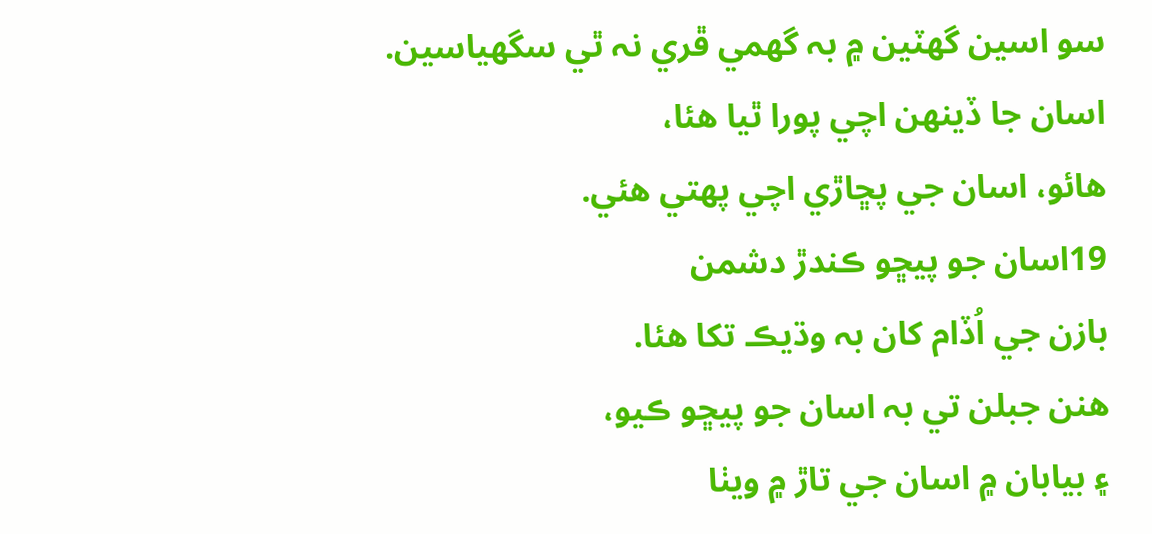سو اسين گھٽين ۾ بہ گھمي ڦري نہ ٿي سگھياسين.
اسان جا ڏينهن اچي پورا ٿيا هئا،
هائو، اسان جي پڇاڙي اچي پهتي هئي.
19اسان جو پيڇو ڪندڙ دشمن
بازن جي اُڏام کان بہ وڌيڪ تکا هئا.
هنن جبلن تي بہ اسان جو پيڇو ڪيو،
۽ بيابان ۾ اسان جي تاڙ ۾ ويٺا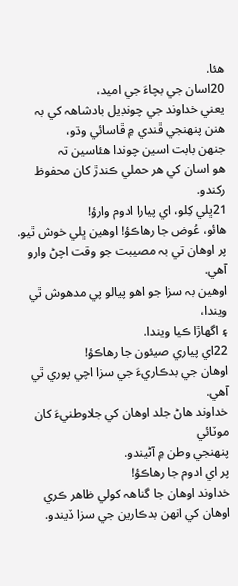هئا.
20اسان جي بچاءَ جي اميد،
يعني خداوند جي چونڊيل بادشاهہ کي بہ
هنن پنهنجي ڦندي ۾ ڦاسائي وڌو،
جنهن بابت اسين چوندا هئاسين تہ
هو اسان کي هر حملي ڪندڙ کان محفوظ رکندو.
21ڀلي کِلو، اي پيارا ادوم وارؤ!
هائو، عُوض جا رهاڪؤ! اوهين ڀلي خوش ٿيو.
پر اوهان تي بہ مصيبت جو وقت اچڻ وارو آهي.
اوهين بہ سزا جو اهو پيالو پي مدهوش ٿي ويندا،
۽ اگھاڙا ڪيا ويندا.
22اي پياري صيئون جا رهاڪؤ!
اوهان جي بدڪاريءَ جي سزا اچي پوري ٿي آهي.
خداوند هاڻ جلد اوهان کي جلاوطنيءَ کان موٽائي
پنهنجي وطن ۾ آڻيندو.
پر اي ادوم جا رهاڪؤ!
خداوند اوهان جا گناهہ کولي ظاهر ڪري
اوهان کي انهن بدڪارين جي سزا ڏيندو.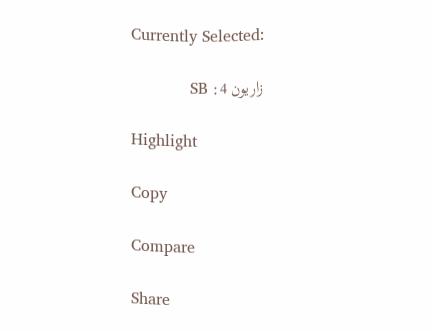Currently Selected:

زاريون 4: SB

Highlight

Copy

Compare

Share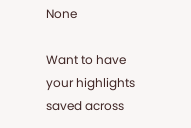None

Want to have your highlights saved across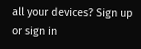all your devices? Sign up or sign in